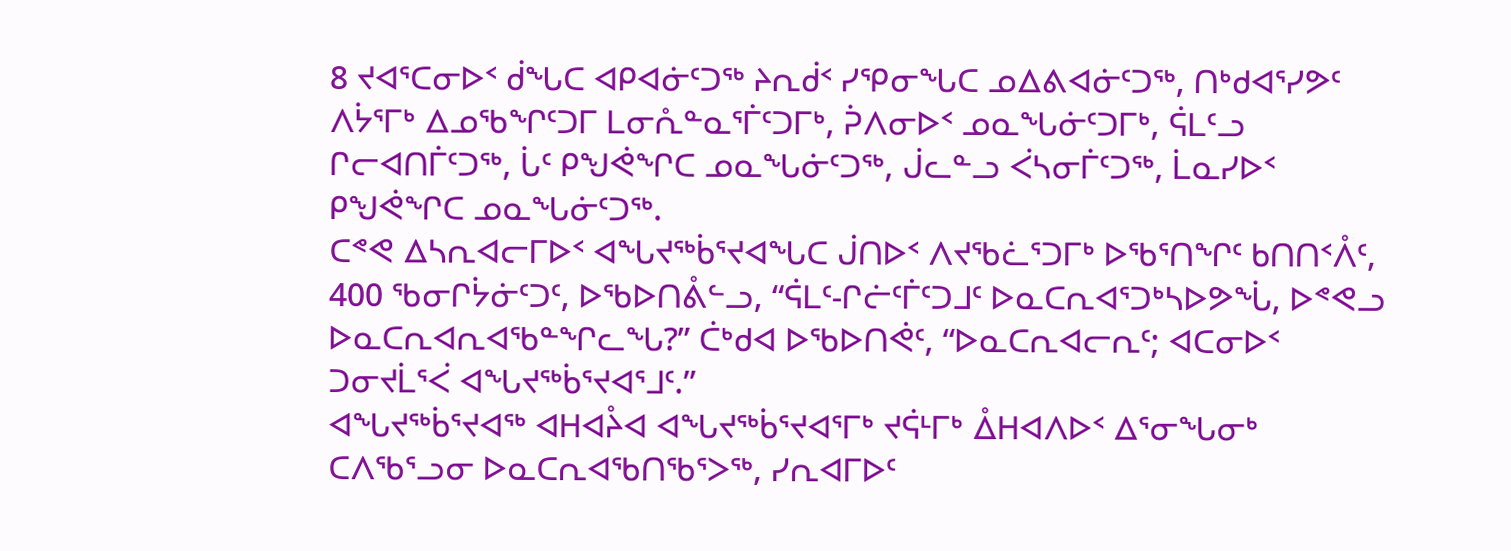8 ᔪᐊᕐᑕᓂᐅᑉ ᑰᖓᑕ ᐊᑭᐊᓃᑦᑐᖅ ᔨᕆᑰᑉ ᓯᕿᓂᖓᑕ ᓄᐃᕕᐊᓃᑦᑐᖅ, ᑎᒃᑯᐊᕐᓯᕗᑦ ᐱᔮᕐᒥᒃ ᐃᓄᖃᖏᑦᑐᒥ ᒪᓂᕅᓐᓇᕐᒦᑦᑐᒥᒃ, ᕉᐱᓂᐅᑉ ᓄᓇᖓᓃᑦᑐᒥᒃ, ᕌᒪᑦᓗ ᒋᓕᐊᑎᒦᑦᑐᖅ, ᒑᑦ ᑭᖑᕚᖏᑕ ᓄᓇᖓᓃᑦᑐᖅ, ᒎᓚᓐᓗ ᐹᓴᓂᒦᑦᑐᖅ, ᒫᓇᓯᐅᑉ ᑭᖑᕚᖏᑕ ᓄᓇᖓᓃᑦᑐᖅ.
ᑕᕝᕙ ᐃᓴᕆᐊᓕᒥᐅᑉ ᐊᖓᔪᖅᑳᕐᔪᐊᖓᑕ ᒎᑎᐅᑉ ᐱᔪᖃᓛᕐᑐᒥᒃ ᐅᖃᕐᑎᖏᑦ ᑲᑎᑎᑉᐰᑦ, 400 ᖃᓂᒋᔮᓃᑦᑐᑦ, ᐅᖃᐅᑎᕔᓪᓗ, “ᕌᒪᑦ-ᒋᓖᑦᒦᑦᑐᒧᑦ ᐅᓇᑕᕆᐊᕐᑐᒃᓴᐅᕗᖔ, ᐅᕝᕙᓗ ᐅᓇᑕᕆᐊᕆᐊᖃᓐᖏᓚᖓ?” ᑖᒃᑯᐊ ᐅᖃᐅᑎᕚᑦ, “ᐅᓇᑕᕆᐊᓕᕆᑦ; ᐊᑕᓂᐅᑉ ᑐᓂᔪᒫᕐᐹ ᐊᖓᔪᖅᑳᕐᔪᐊᕐᒧᑦ.”
ᐊᖓᔪᖅᑳᕐᔪᐊᖅ ᐊᕼᐊᔧᐊ ᐊᖓᔪᖅᑳᕐᔪᐊᕐᒥᒃ ᔪᕌᒻᒥᒃ ᐂᕼᐊᐱᐅᑉ ᐃᕐᓂᖓᓂᒃ ᑕᐱᖃᕐᓗᓂ ᐅᓇᑕᕆᐊᖃᑎᖃᕐᐳᖅ, ᓯᕆᐊᒥᐅᑦ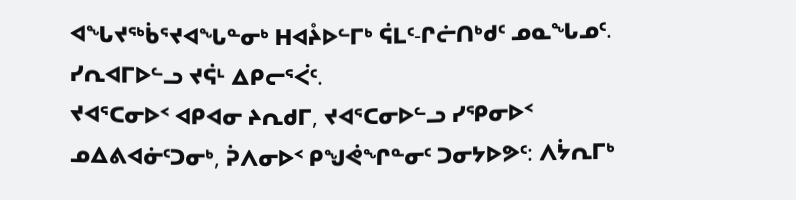ᐊᖓᔪᖅᑳᕐᔪᐊᖓᓐᓂᒃ ᕼᐊᔧᐅᓪᒥᒃ ᕌᒪᑦ-ᒋᓖᑎᒃᑯᑦ ᓄᓇᖓᓄᑦ. ᓯᕆᐊᒥᐅᓪᓗ ᔪᕌᒻ ᐃᑭᓕᕐᐹᑦ.
ᔪᐊᕐᑕᓂᐅᑉ ᐊᑭᐊᓂ ᔨᕆᑯᒥ, ᔪᐊᕐᑕᓂᐅᓪᓗ ᓯᕿᓂᐅᑉ ᓄᐃᕕᐊᓃᑦᑐᓂᒃ, ᕉᐱᓂᐅᑉ ᑭᖑᕚᖏᓐᓂᑦ ᑐᓂᔭᐅᕗᑦ: ᐱᔮᕆᒥᒃ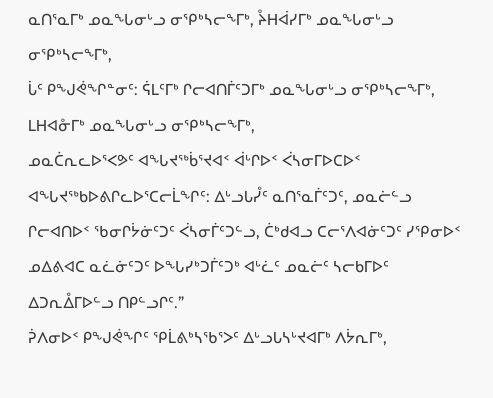ᓇᑎᕐᓇᒥᒃ ᓄᓇᖓᓂᒡᓗ ᓂᕿᒃᓴᓕᖕᒥᒃ, ᔧᕼᐋᓯᒥᒃ ᓄᓇᖓᓂᒡᓗ ᓂᕿᒃᓴᓕᖕᒥᒃ,
ᒑᑦ ᑭᖑᕚᖏᓐᓂᑦ: ᕌᒪᑦᒥᒃ ᒋᓕᐊᑎᒦᑦᑐᒥᒃ ᓄᓇᖓᓂᒡᓗ ᓂᕿᒃᓴᓕᖕᒥᒃ, ᒪᕼᐊᓁᒥᒃ ᓄᓇᖓᓂᒡᓗ ᓂᕿᒃᓴᓕᖕᒥᒃ,
ᓄᓇᑖᕆᓚᐅᕐᐸᕗᑦ ᐊᖓᔪᖅᑳᕐᔪᐊᑉ ᐋᒡᒋᐅᑉ ᐹᓴᓂᒥᐅᑕᐅᑉ ᐊᖓᔪᖅᑲᐅᕕᒋᓚᐅᕐᑕᓕᒫᖏᑦ: ᐃᒡᓗᒐᓮᑦ ᓇᑎᕐᓇᒦᑦᑐᑦ, ᓄᓇᓖᓪᓗ ᒋᓕᐊᑎᐅᑉ ᖃᓂᒋᔮᓃᑦᑐᑦ ᐹᓴᓂᒦᑦᑐᓪᓗ, ᑖᒃᑯᐊᓗ ᑕᓕᕐᐱᐊᓃᑦᑐᑦ ᓯᕿᓂᐅᑉ ᓄᐃᕕᐊᑕ ᓇᓛᓃᑦᑐᑦ ᐅᖓᓯᒃᑐᒦᑦᑐᒃ ᐊᒡᓛᑦ ᓄᓇᓖᑦ ᓴᓕᑲᒥᐅᑦ ᐃᑐᕆᐂᒥᐅᓪᓗ ᑎᑭᓪᓗᒋᑦ.”
ᕉᐱᓂᐅᑉ ᑭᖑᕚᖏᑦ ᕿᒫᕕᒃᓴᖃᕐᐳᑦ ᐃᒡᓗᒐᓴᒡᔪᐊᒥᒃ ᐱᔮᕆᒥᒃ,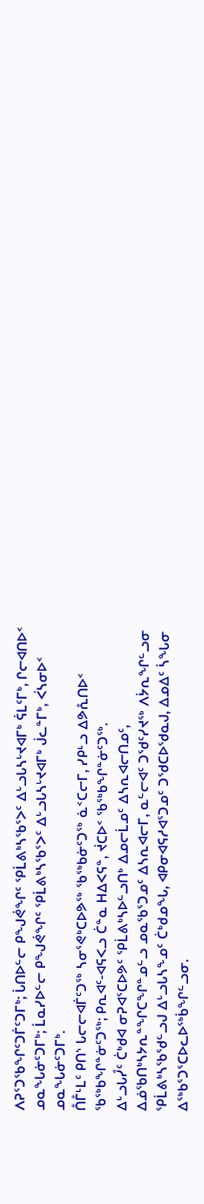ᐱᕈᕐᑐᖃᖏᑦᑐᒦᑦᑐᒥᒃ; ᒑᑎᐅᓪᓕ ᑭᖑᕚᖏᑦ ᕿᒫᕕᒃᓴᖃᕐᐳᑦ ᐃᒡᓗᒐᓴᒡᔪᐊᒥᒃ ᕌᒪᑦᒥᒃ, ᒋᓕᐊᑎᐅᑉ ᓄᓇᖓᓃᑦᑐᒥᒃ; ᒫᓇᓯᐅᓪᓕ ᑭᖑᕚᖏᑦ ᕿᒫᕕᒃᓴᖃᕐᐳᑦ ᐃᒡᓗᒐᓴᒡᔪᐊᒥᒃ ᒎᓚᓐᒥᒃ, ᐹᓴᓂᐅᑉ ᓄᓇᖓᓃᑦᑐᒥᒃ.
ᑍᒤᒻᒪᑦ ᑭᑎᔅ ᒐᓕᓕᐊᒦᑦᑐᖅ ᓴᓂᕐᕙᒃᑕᐅᕗᖅ ᖃᖅᑲᓃᑦᑐᖅ ᓈᑉᑕᓕᒥ, ᓯᑭᒻᓗ ᐃᕗᕅᑎᐅᑉ ᖃᖅᑲᖏᓐᓃᑦᑐᖅ; ᑭᕆᐊᑦ-ᐊᕋᐸᓗ ᑖᓐᓇ ᕼᐃᐸᕋᓐ, ᔫᑕᐅᑉ ᖃᖅᑲᖏᓐᓃᑦᑐᖅ.
ᐃᒡᓗᒐᓮᑦ ᑖᒃᑯᐊ ᓂᕈᐊᕐᑕᐅᕗᑦ ᕿᒫᕕᒃᓴᐅᓪᓗᑎᒃ ᐃᓄᓕᒫᓄᑦ ᐃᓴᕆᐊᓕᑎᓄᑦ, ᐃᓅᖃᑎᒃᓴᔭᕆᓐᖏᑕᖏᓐᓄᓪᓗ ᓄᓇᖃᕐᑐᓄᑦ ᐃᓴᕆᐊᓕᒥ, ᓇᓪᓕᐊᑦ ᑐᖁᑦᓯᔪᖅ ᐱᔮᕆᖏᓪᓗᓂ ᕿᒫᕕᒃᓴᖃᖁᓪᓗᒍ ᐃᒡᓗᒐᓴᖕᓄᑦ ᑖᒃᑯᓄᖓ, ᐊᑭᓂᐊᕋᓱᐊᕐᑐᓄᑦ ᑐᖁᑕᐅᖁᓇᒍ, ᐃᓄᐃᑦ ᓵᖓᓂ ᐃᖅᑲᕐᑐᕐᑕᐅᓚᐅᖅᑳᖏᓪᓗᓂ.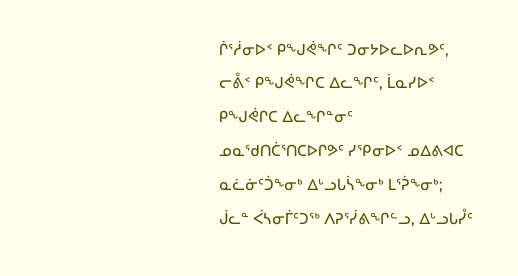ᒌᕐᓲᓂᐅᑉ ᑭᖑᕚᖏᑦ ᑐᓂᔭᐅᓚᐅᕆᕗᑦ, ᓕᕔᑉ ᑭᖑᕚᖏᑕ ᐃᓚᖏᑦ, ᒫᓇᓯᐅᑉ ᑭᖑᕚᒋᑕ ᐃᓚᖏᓐᓂᑦ ᓄᓇᖁᑎᑖᕐᑎᑕᐅᒋᕗᑦ ᓯᕿᓂᐅᑉ ᓄᐃᕕᐊᑕ ᓇᓛᓃᑦᑑᖕᓂᒃ ᐃᒡᓗᒐᓵᖕᓂᒃ ᒪᕐᕉᖕᓂᒃ; ᒎᓚᓐ ᐹᓴᓂᒦᑦᑐᖅ ᐱᕈᕐᓰᕕᖏᓪᓗ, ᐃᒡᓗᒐᓮᑦ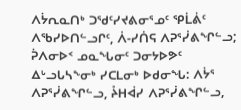ᐱᔮᕆᓇᑎᒃ ᑐᖁᑦᓯᔪᕕᓂᕐᓄᑦ ᕿᒫᕖᑦ ᐱᖃᓯᐅᑎᓪᓗᒋᑦ, ᐲ-ᓯᑏᕋ ᐱᕈᕐᓰᕕᖏᓪᓗ;
ᕉᐱᓂᐅᑉ ᓄᓇᖓᓂᑦ ᑐᓂᔭᐅᕗᑦ ᐃᒡᓗᒐᓴᖕᓂᒃ ᓯᑕᒪᓂᒃ ᐅᑯᓂᖓ: ᐱᔮᕐ ᐱᕈᕐᓰᕕᖏᓪᓗ, ᔧᕼᐋᓯ ᐱᕈᕐᓰᕕᖏᓪᓗ,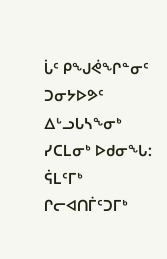ᒑᑦ ᑭᖑᕚᖏᓐᓂᑦ ᑐᓂᔭᐅᕗᑦ ᐃᒡᓗᒐᓴᖕᓂᒃ ᓯᑕᒪᓂᒃ ᐅᑯᓂᖓ: ᕌᒪᑦᒥᒃ ᒋᓕᐊᑎᒦᑦᑐᒥᒃ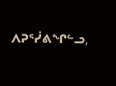ᐱᕈᕐᓰᕕᖏᓪᓗ,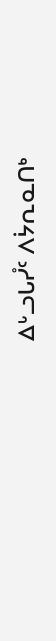ᐃᒡᓗᒐᓮᑦ ᐱᔮᕆᓇᑎᒃ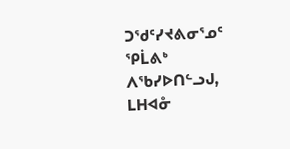ᑐᖁᑦᓯᔪᕕᓂᕐᓄᑦ ᕿᒫᕕᒃ ᐱᖃᓯᐅᑎᓪᓗᒍ, ᒪᕼᐊᓁ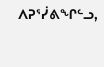ᐱᕈᕐᓰᕕᖏᓪᓗ,